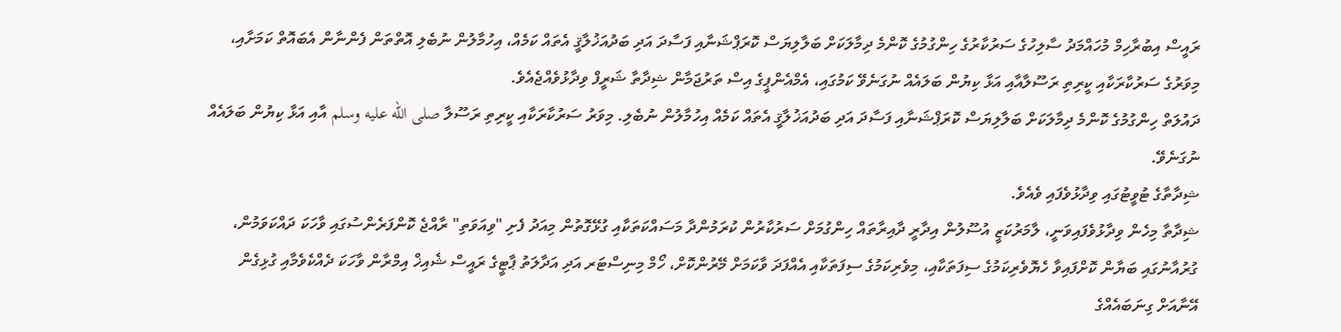ރައީސް އިބުރާހިމް މުހައްމަދު ސާލިހުގެ ސަރުކާރުގެ ހިންގުމުގެ ކޮންމެ ދިމާލަކަށް ބަލާލިޔަސް ކޮރަޕްޝަނާއި ފަސާދަ އަދި ބަދުއަޚުލާޤީ އެތައް ކަމެއް، އިހުމާލުން ނުބެލި އޮތްތަން ފެންނާން އެބައޮތް ކަމަށާއި، މިވަރުގެ ސަރުކާރަކާއި ކީރިތި ރަސޫލާއާއި އަޅާ ކިޔުން ބަލައެއް ނުގަނެވޭ ކަމުގައި، އެމްއެންޕީގެ އިސް ތަރުޖަމާން ޝިދާތާ ޝަރީފް ވިދާޅުވެއްޖެއެވެ.
ދައުލަތް ހިންގުމުގެ ކޮންމެ ދިމާލަކަށް ބަލާލިޔަސް ކޮރަޕްޝަނާއި ފަސާދަ އަދި ބަދުއަޚުލާޤީ އެތައް ކަމެއް އިހުމާލުން ނުބެލި. މިވަރު ސަރުކާރަކާއި ކީރިތި ރަސޫލާ صلى الله عليه وسلم އާއި އަޅާ ކިޔުން ބަލައެއް ނުގަނެވޭ.
ޝިދާތާގެ ޓުވީޓުގައި ވިދާޅުވެފައި ވެއެވެ.
ޝިދާތާ މިހެން ވިދާޅުވެފައިވަނީ، ލާމަރުކަޒީ އުސޫލުން އިދާރީ ދާއިރާތައް ހިންގުމަށް ސަރުކާރުން ކުރަމުންދާ މަސައްކަތަކާއި ގުޅޭގޮތުން މިއަދު ފެށި "ވިއަވަތި" ރާއްޖެ ކޮންފަރެންސުގައި ވާހަކަ ދައްކަވަމުން، ގުރުއާނުގައި ބަޔާން ކޮށްފައިވާ ހެޔޮވެރިކަމުގެ ސިފަތަކާއި، މިވެރިކަމުގެ ސިފަތަކާއި އެއްފަދަ ވާކަމަށް މޭރުންކޮށް، ހޯމް މިނިސްޓަރ އަދި އަދާލަތު ޕާޓީގެ ރައީސް ޝެއިޚް އިމްރާން ވާހަކަ ދެއްކެވެމާއި ގުޅިގެން އޭނާއަށް ގިނަބައެއްގެ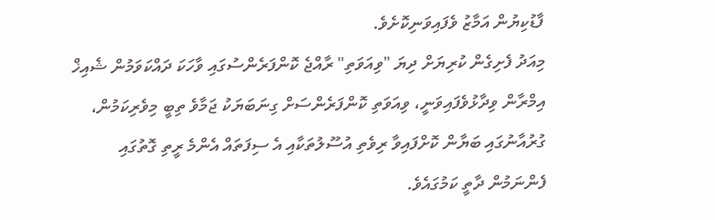ފާޑުކިޔުން އަމާޒު ވެފައިވަނިކޮށެވެ.
މިއަދު ފެށިގެން ކުރިޔަށް ދިޔަ "ވިއަވަތި" ރާއްޖެ ކޮންފަރެންސުގައި ވާހަކަ ދައްކަވަމުން ޝެއިޚް އިމްރާން ވިދާޅުވެފައިވަނީ، ވިއަވަތި ކޮންފަރެންސަށް ގިނަބަޔަކު ޖަމާވެ ތިބީ މިވެރިކަމުން، ގުރުއާނުގައި ބަޔާން ކޮށްފައިވާ ރިވެތި އުސޫލުތަކާއި އެ ސިފަތައް އެންމެ ރީތި ގޮތުގައި ފެންނަމުން ދާތީ ކަމުގައެވެ.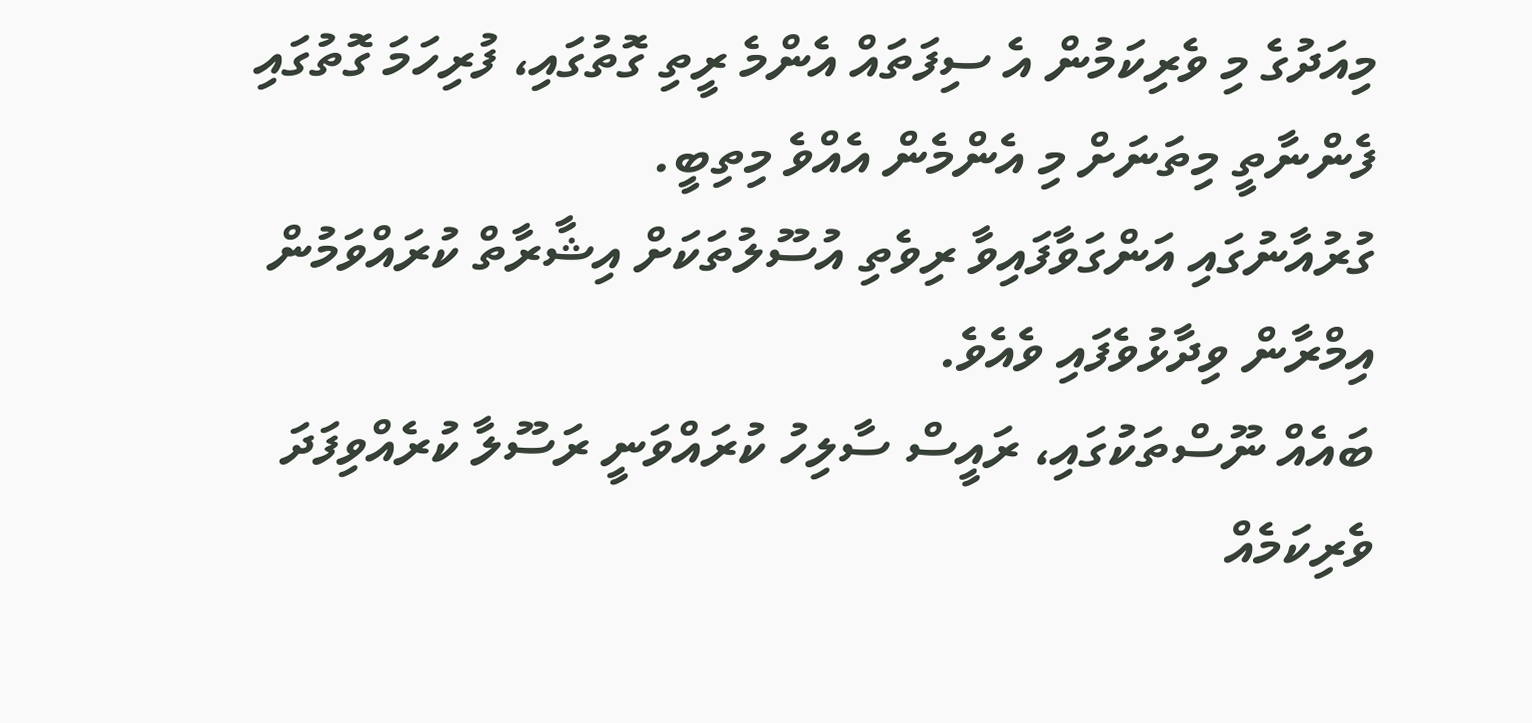މިއަދުގެ މި ވެރިކަމުން އެ ސިފަތައް އެންމެ ރީތި ގޮތުގައި، ފުރިހަމަ ގޮތުގައި ފެންނާތީ މިތަނަށް މި އެންމެން އެއްވެ މިތިބީ.
ގުރުއާނުގައި އަންގަވާފައިވާ ރިވެތި އުސޫލުތަކަށް އިޝާރާތް ކުރައްވަމުން އިމްރާން ވިދާޅުވެފައި ވެއެވެ.
ބައެއް ނޫސްތަކުގައި، ރައީސް ސާލިހު ކުރައްވަނީ ރަސޫލާ ކުރެއްވިފަދަ ވެރިކަމެއް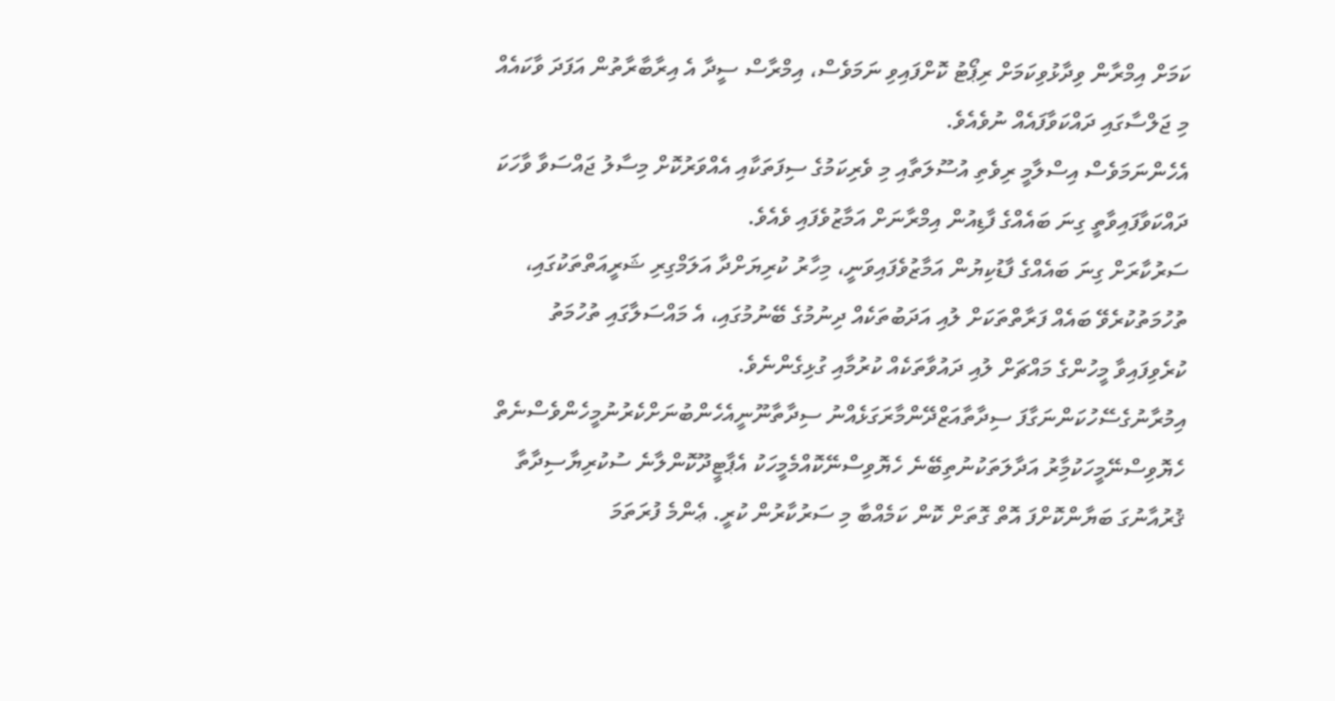ކަމަށް އިމްރާން ވިދާޅުވިކަމަށް ރިޕޯޓު ކޮށްފައިވި ނަމަވެސް، އިމްރާސް ސީދާ އެ އިރާބާރާތުން އަފަދަ ވާކައެއް މި ޖަލްސާގައި ދައްކަވާފައެއް ނުވެއެވެ.
އެހެންނަމަވެސް އިސްލާމީ ރިވެތި އުސޫލަތާއި މި ވެރިކަމުގެ ސިފަތަކާއި އެއްވަރުކޮށް މިސާލު ޖައްސަވާ ވާހަކަ ދައްކަވާފައިވާތީ ގިނަ ބައެއްގެ ފާޑިއުން އިމްރާނަށް އަމާޒުވެފައި ވެއެވެ.
ސަރުކާރަށް ގިނަ ބައެއްގެ ފާޑުކިޔުން އަމާޒުވެފައިވަނީ، މިހާރު ކުރިޔަށްދާ އަލަމްގިރި ޝަރީއަތްތަކުގައި، ތުހުމަތުކުރެވޭ ބައެއް ފަރާތްތަކަށް ލުއި އަދަބުތަކެއް ދިނުމުގެ ބޭނުމުގައި، އެ މައްސަލާގައި ތުހުމަތު ކުރެވިފައިވާ މީހުންގެ މައްޗަށް ލުއި ދައުވާތަކެއް ކުރުމާއި ގުޅިގެންނެވެ.
އިމުރާނުގެސޭހުކަންނަގާފަ ސިދާތާއަޒްދޭންމާރަގަޅެއްނު ސިދާތާނޫނީއެހެންބުނަށްކެރުނުމީހެންވެސްނެތް ހެޔޮވިސްނޭމީހަކުމިާރު އަދާލަތަކުނުތިބޭނެ ހެޔޮވިސްނޭކޮއްމެމީހަކު އެޕާޓީދޫކޮންލާނެ ސުކުރިޔާސިދާތާ
ޤުރުއާނުގަ ބަޔާންކޮށްފަ އޮތް ގޮތަށް ކޮން ކަމެއްބާ މި ސަރުކާރުން ކުރީ. ޢެންމެ ފުރަތަމަ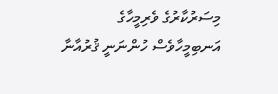މިސަރުކާރުގެ ވެރިމީހާގެ އަނބިމީހާވެސް ހުންނަނީ ޤުރުއާނާ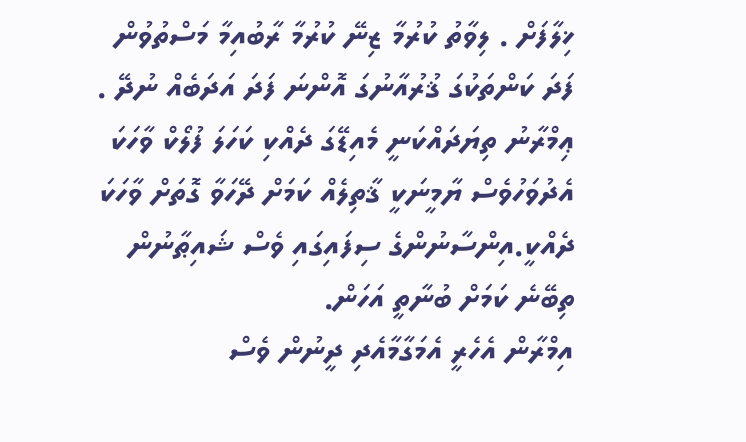ޚިލާފަށް . ލިވާތު ކުރުމާ ޒިނޭ ކުރުމާ ރާބުއިމާ މަސްތުވުން ފަދަ ކަންތަކުގަ ޤުރުއާނުގަ އޮންނަ ފަދަ އަދަބެއް ނުދޭ . ޢިމްރާނު ތިޔަދައްކަނީ މެއިޑޭގަ ދެއްކި ކަހަލަ ފުލޯކް ވާހަކަ އެދުވަހުވެސް ޔާމީނަކީ ޤާތިލެއް ކަމަށް ދޭހަވާ ގޮތަށް ވާހަކަ ދެއްކީ.އިންސާނުންގެ ސިފައިގައި ވެސް ޝައިޠާނުން ތިބޭނެ ކަމަށް ބުނާތީ އަހަން.
އިމްރާން އެހެރީ އެމަގާމާއެދި ދީނުން ވެސް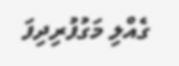ގެއްލި މަގުފުރިދިފަ